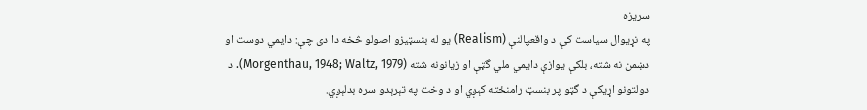سریزه
په نړیوال سیاست کې د واقعپالنې (Realism) یو له بنسټیزو اصولو څخه دا دی چې: دایمي دوست او دښمن نه شته، بلکې یوازې دایمي ملي گټې او زیانونه شته (Morgenthau, 1948; Waltz, 1979). د دولتونو اړیکې د گټو پر بنسټ رامنځته کېږي او د وخت په تېرېدو سره بدلېږي.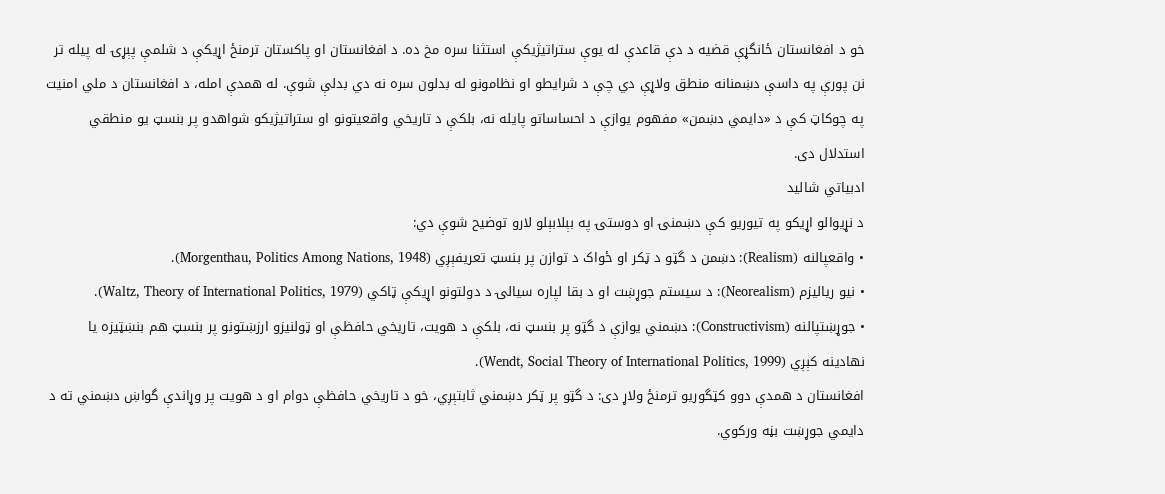خو د افغانستان ځانگړې قضیه د دې قاعدې له یوې ستراتیژیکې استثنا سره مخ ده. د افغانستان او پاکستان ترمنځ اړیکې د شلمې پېړۍ له پیله تر نن پورې په داسې دښمنانه منطق ولاړې دي چې د شرایطو او نظامونو له بدلون سره نه دي بدلې شوې. له همدې امله، د افغانستان د ملي امنیت په چوکاټ کې د «دایمي دښمن» مفهوم یوازې د احساساتو پایله نه، بلکې د تاریخي واقعیتونو او ستراتیژیکو شواهدو پر بنسټ یو منطقي استدلال دی.
ادبیاتي شالید
د نړیوالو اړیکو په تیوریو کې دښمنۍ او دوستۍ په بېلابېلو لارو توضیح شوې دي:
• واقعپالنه (Realism): دښمن د گټو د ټکر او ځواک د توازن پر بنسټ تعریفېږي (Morgenthau, Politics Among Nations, 1948).
• نیو ریالیزم (Neorealism): د سیستم جوړښت او د بقا لپاره سیالۍ د دولتونو اړیکې ټاکي (Waltz, Theory of International Politics, 1979).
• جوړښتپالنه (Constructivism): دښمني یوازې د گټو پر بنسټ نه، بلکې د هویت، تاریخي حافظې او ټولنیزو ارزښتونو پر بنسټ هم بنښټیزه یا نهادینه کېږي (Wendt, Social Theory of International Politics, 1999).
افغانستان د همدې دوو کټگوریو ترمنځ ولاړ دی: د گټو پر ټکر دښمني ثابتېږي، خو د تاریخي حافظې دوام او د هویت پر وړاندې گواښ دښمني ته د دایمي جوړښت بڼه ورکوي.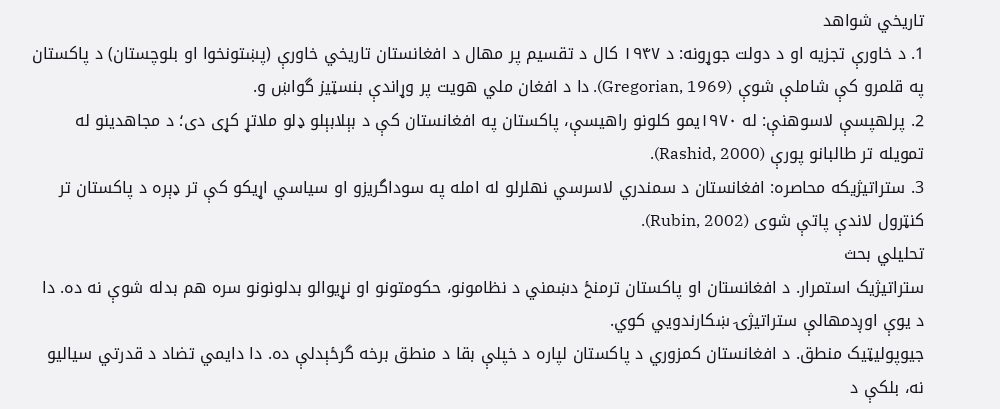تاریخي شواهد
1. د خاورې تجزیه او د دولت جوړونه: د ۱۹۴۷ کال د تقسیم پر مهال د افغانستان تاریخي خاورې (پښتونخوا او بلوچستان) د پاکستان په قلمرو کې شاملې شوې (Gregorian, 1969). دا د افغان ملي هویت پر وړاندې بنسټیز گواښ و.
2. پرلهپسې لاسوهنې: له ۱۹۷۰یمو کلونو راهیسې، پاکستان په افغانستان کې د بېلابېلو ډلو ملاتړ کړی دی؛ د مجاهدینو له تمویله تر طالبانو پورې (Rashid, 2000).
3. ستراتیژیکه محاصره: افغانستان د سمندري لاسرسي نهلرلو له امله په سوداگریزو او سیاسي اړیکو کې تر ډېره د پاکستان تر کنټرول لاندې پاتې شوی (Rubin, 2002).
تحلیلي بحث
ستراتیژیک استمرار. د افغانستان او پاکستان ترمنځ دښمني د نظامونو، حکومتونو او نړیوالو بدلونونو سره هم بدله شوې نه ده. دا د یوې اوږدمهالې ستراتیژۍ ښکارندویي کوي.
جیوپولیټیک منطق. د افغانستان کمزوري د پاکستان لپاره د خپلې بقا د منطق برخه گرځېدلې ده. دا دایمي تضاد د قدرتي سیالیو نه، بلکې د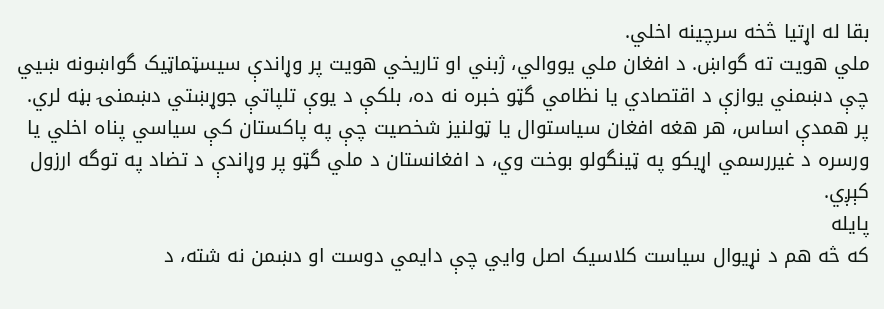بقا له اړتیا څخه سرچینه اخلي.
ملي هویت ته گواښ. د افغان ملي یووالي، ژبني او تاریخي هویت پر وړاندې سیسټماټیک گواښونه ښيي چې دښمني یوازې د اقتصادي یا نظامي گټو خبره نه ده، بلکې د یوې تلپاتې جوړښتي دښمنۍ بڼه لري.
پر همدې اساس، هر هغه افغان سیاستوال یا ټولنیز شخصیت چې په پاکستان کې سیاسي پناه اخلي یا ورسره د غیررسمي اړیکو په ټینگولو بوخت وي، د افغانستان د ملي گټو پر وړاندې د تضاد په توگه ارزول کېږي.
پایله
که څه هم د نړیوال سیاست کلاسیک اصل وایي چې دایمي دوست او دښمن نه شته، د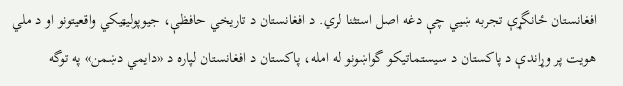افغانستان ځانگړې تجربه ښيي چې دغه اصل استثنا لري. د افغانستان د تاریخي حافظې، جیوپولیټیکي واقعیتونو او د ملي هویت پر وړاندې د پاکستان د سیستماتیکو گواښونو له امله، پاکستان د افغانستان لپاره د «دایمي دښمن» په توگه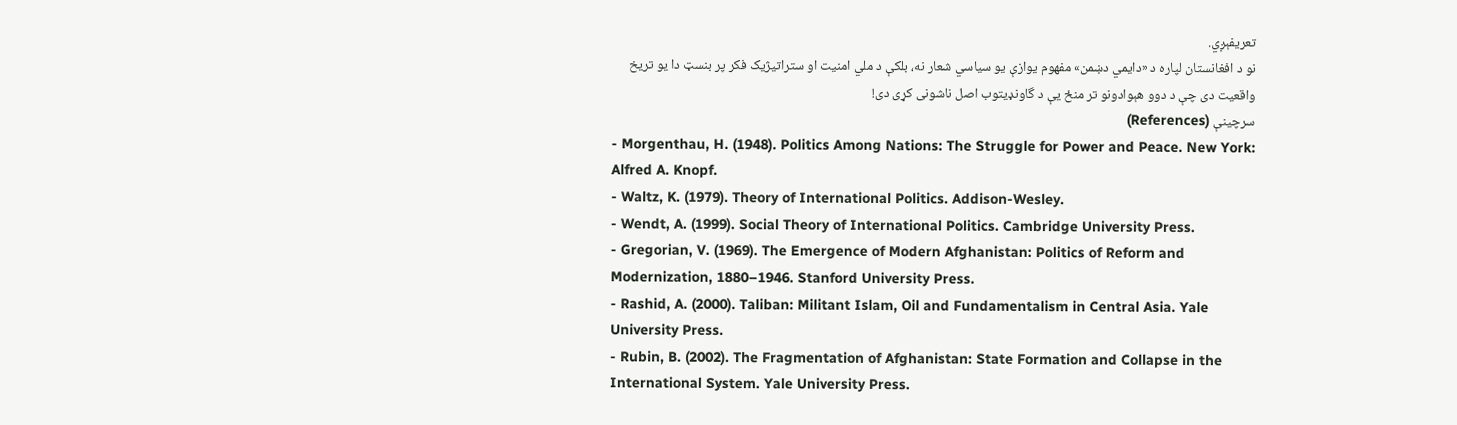تعریفېږي.
نو د افغانستان لپاره د «دایمي دښمن» مفهوم یوازې یو سیاسي شعار نه، بلکې د ملي امنیت او ستراتیژیک فکر پر بنسټ دا یو تریخ واقعيت دی چې د دوو هېوادونو تر منځ یې د گاونډیتوب اصل ناشونی کړی دی!
سرچینې (References)
- Morgenthau, H. (1948). Politics Among Nations: The Struggle for Power and Peace. New York: Alfred A. Knopf.
- Waltz, K. (1979). Theory of International Politics. Addison-Wesley.
- Wendt, A. (1999). Social Theory of International Politics. Cambridge University Press.
- Gregorian, V. (1969). The Emergence of Modern Afghanistan: Politics of Reform and Modernization, 1880–1946. Stanford University Press.
- Rashid, A. (2000). Taliban: Militant Islam, Oil and Fundamentalism in Central Asia. Yale University Press.
- Rubin, B. (2002). The Fragmentation of Afghanistan: State Formation and Collapse in the International System. Yale University Press.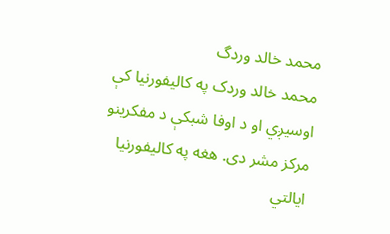محمد خالد وردگ
محمد خالد وردک په کالیفورنیا کې اوسیږي او د اوفا شبکې د مفکرینو مرکز مشر دی. هغه په کالیفورنیا ایالتي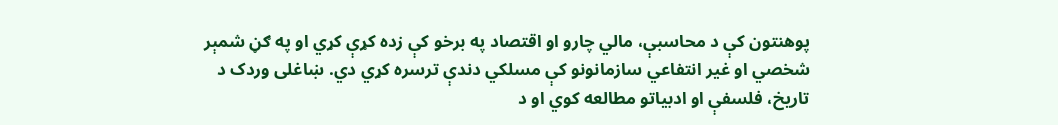پوهنتون کې د محاسبې، مالي چارو او اقتصاد په برخو کې زده کړې کړي او په ګڼ شمېر شخصي او غیر انتفاعي سازمانونو کې مسلکي دندې ترسره کړي دي. ښاغلی وردک د تاریخ، فلسفې او ادبیاتو مطالعه کوي او د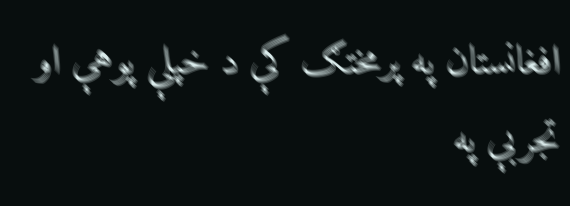افغانستان په پرمختګ کې د خپلې پوهې او تجربې په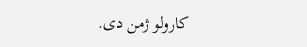کارولو ژمن دی.